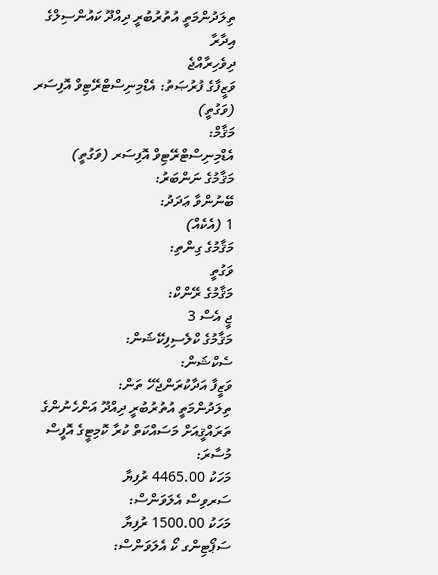ތިލަދުންމަތީ އުތުރުބުރީ ދިއްދޫ ކައުންސިލްގެ އިދާރާ
ދިވެހިރާއްޖެ
ވަޒީފާގެ ފުރުޞަތު: އެޑްމިނިސްޓްރޭޓިވް އޮފިސަރ (ވަގުތީ)
މަޤާމް:
އެޑްމިނިސްޓްރޭޓިވް އޮފިސަރ (ވަގުތީ)
މަޤާމުގެ ނަންބަރު:
ބޭނުންވާ ޢަދަދު:
1 (އެކެއް)
މަޤާމުގެ ގިންތި:
ވަގުތީ
މަޤާމުގެ ރޭންކް:
ޖީ އެސް 3
މަޤާމުގެ ކްލެސިފިކޭޝަން:
ސެކްޝަން:
ވަޒީފާ އަދާކުރަންޖެހޭ ތަން:
ތިލަދުންމަތީ އުތުރުބުރީ ދިއްދޫ އަންހެނުންގެ ތަރައްޤީއަށް މަސައްކަތް ކުރާ ކޮމިޓީގެ އޮފީސް
މުސާރަ:
މަހަކު 4465.00 ރުފިޔާ
ސަރވިސް އެލަވަންސް:
މަހަކު 1500.00 ރުފިޔާ
ސަޕޯޓިންގ ކޯ އެލަވަންސް: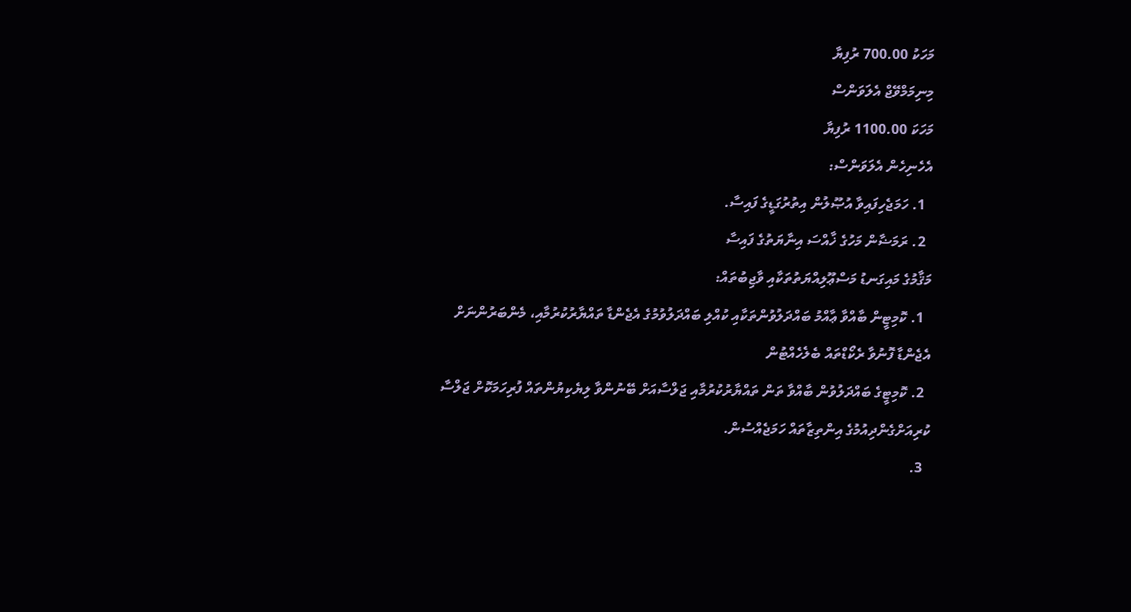މަހަކު 700.00 ރުފިޔާ
މިނިމަމްވޭޖް އެލަވަންސް
މަހަކަ 1100.00 ރުފިޔާ
އެހެނިހެން އެލަވަންސް:
  1. ހަމަޖެހިފައިވާ އުޞޫލުން އިތުރުގަޑީގެ ފައިސާ.
  2. ރަމަޟާން މަހުގެ ޚާއްސަ އިނާޔަތުގެ ފައިސާ
މަޤާމުގެ މައިގަނޑު މަސްޢޫލިއްޔަތުތަކާއި ވާޖިބުތައް:
  1. ކޮމިޓީން ބާއްވާ ޢާއްމު ބައްދަލުވުންތަކާއި ކުއްލި ބައްދަލުވުމުގެ އެޖެންޑާ ތައްޔާރުކުރުމާއި، މެންބަރުންނަށް އެޖެންޑާ ފޮނުވާ ރެކޯޑްތައް ބެލެހެއްޓުން
  2. ކޮމިޓީގެ ބައްދަލުވުން ބާއްވާ ތަން ތައްޔާރުކުރުމާއި ޖަލްސާއަށް ބޭނުންވާ ލިޔެކިޔުންތައް ފުރިހަމަކޮށް ޖަލްސާ ކުރިއަށްގެންދިއުމުގެ އިންތިޒާތައް ހަމަޖެއްސުން.
  3.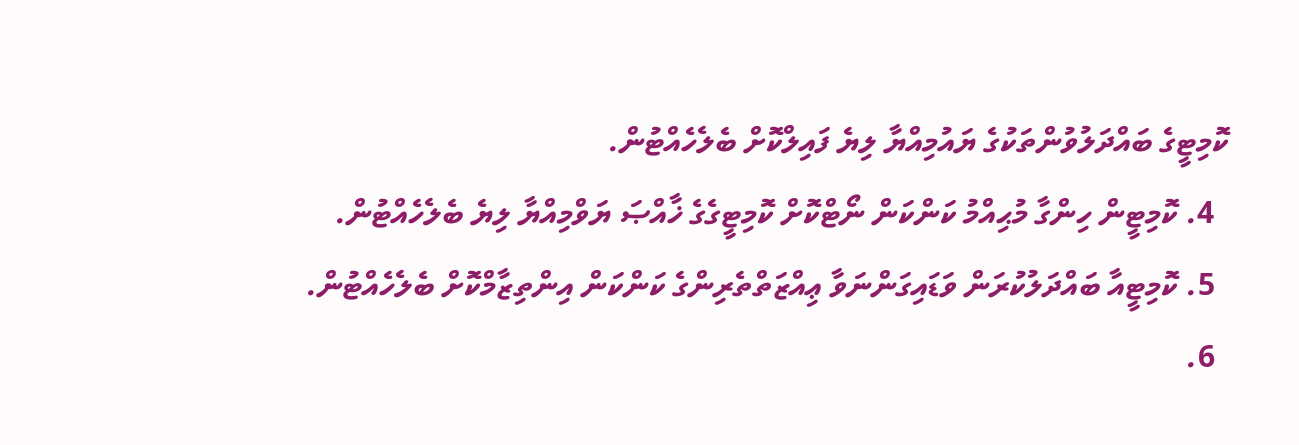ކޮމިޓީގެ ބައްދަލުވުންތަކުގެ ޔައުމިއްޔާ ލިޔެ ފައިލްކޮށް ބެލެހެއްޓުން.
  4. ކޮމިޓީން ހިންގާ މުޙިއްމު ކަންކަން ނޯޓްކޮށް ކޮމިޓީގެގެ ޚާއްޞަ ޔަވްމިއްޔާ ލިޔެ ބެލެހެއްޓުން.
  5. ކޮމިޓީއާ ބައްދަލުކުރަން ވަޑައިގަންނަވާ ޢިއްޒަތްތެރިންގެ ކަންކަން އިންތިޒާމްކޮށް ބެލެހެއްޓުން.
  6.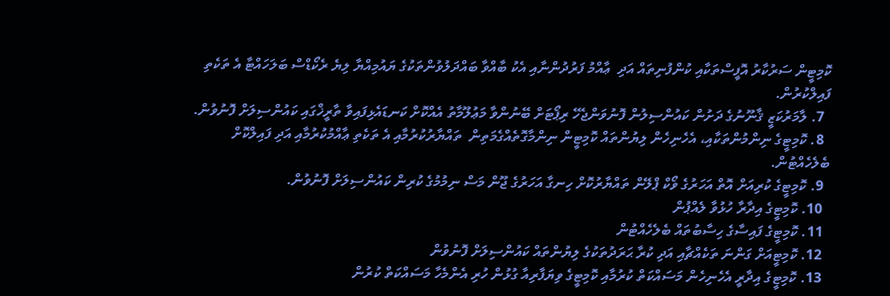ކޮމިޓީން ސަރުކާރު އޮފީސްތަކާއި ކުންފުނިތައް އަދި  ޢާއްމު ފަރުދުންނާއި އެކު ބާއްވާ ބައްދަލުވުންތަކުގެ ޔައުމިއްޔާ ލިޔެ ރެކޯޑްސް ބަލަހައްޓާ އެ ތަކެތި ފައިލްކުރުން.
  7. ލާމަރުކަޒީ ޤާނޫނުގެ ދަށުން ކައުންސިލުން ފޮނުވަންޖެހޭ ރިޕޯޓަށް ބޭނުންވާ މަޢުލޫމާތު އެއްކޮށް ކަނޑައެޅިފައިވާ ތާރީޚްގައި ކައުންސިލަށް ފޮނުވުން.
  8. ކޮމިޓީގެ ނިންމުންތަކާއި، އެހެނިހެން ލިޔުންތައް ކޮމިޓީން ނިންމާގޮތެއްގެމަތިން  ތައްޔާރުކުރުމާއި އެ ތަކެތި ޢާއްމުކުރުމާއި އަދި ފައިލްކޮށް ބެލެހެއްޓުން.
  9. ކޮމިޓީގެ ކުރިއަށް އޮތް އަހަރުގެ ވޯކް ޕްލޭން ތައްޔާރުކޮށް ހިނގާ އަހަރުގެ ޖޫން މަސް ނިމުމުގެ ކުރިން ކައުންސިލަށް ފޮނުވުން.
  10. ކޮމިޓީގެ އިދާރާ ހުޅުވާ ލެއްޕުން
  11. ކޮމިޓީގެ ފައިސާގެ ހިސާބުތައް ބެލެހެއްޓުން
  12. ކޮމިޓީއަށް ގަންނަ ތަކެއްޗާއި އަދި ކުރާ ޙަރަދުތަކުގެ ލިޔުންތައް ކައުންސިލަށް ފޮނުވުން
  13. ކޮމިޓީގެ އިދާރީ އެހެނިހެން މަސައްކަތް ކުރުމާއި ކޮމިޓީގެ ވިޔަފާރިއާ ގުޅުން ހުރި އެންމެހާ މަސައްކަތް ކުރުން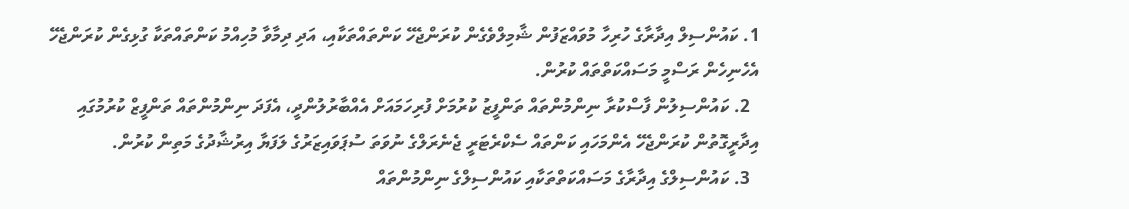1. ކައުންސިލް އިދާރާގެ ހުރިހާ މުވައްޒަފުން ޝާމިލްވެގެން ކުރަންޖެހޭ ކަންތައްތަކާއި، އަދި ދިމާވާ މުހިއްމު ކަންތައްތަކާ ގުޅިގެން ކުރަންޖެހޭ އެހެނިހެން ރަސްމީ މަސައްކަތްތައް ކުރުން.
  2. ކައުންސިލުން ފާސްކުރާ ނިންމުންތައް ތަންފީޒު ކުރުމަށް ފުރިހަމައަށް އެއްބާރުލުންދީ، އެފަދަ ނިންމުންތައް ތަންފީޒް ކުރުމުގައި އިދާރީގޮތުން ކުރަންޖެހޭ އެންމަހައި ކަންތައް ސެކްރެޓަރީ ޖެނެރަލްގެ ނުވަތަ ސުޕަވައިޒަރުގެ ލަފަޔާ އިރުޝާދުގެ މަތިން ކުރުން.
  3. ކައުންސިލްގެ އިދާރާގެ މަސައްކަތްތަކާއި ކައުންސިލްގެ ނިންމުންތައް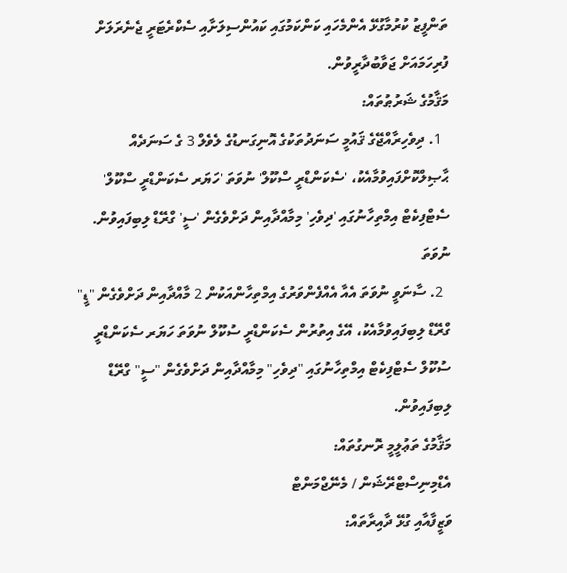ތަންފީޒު ކުރުމާގުޅޭ އެންމެހައި ކަންކަމުގައި ކައުންސިލަށާއި ސެކްރެޓަރީ ޖެނެރަލަށް ފުރިހަމައަށް ޖަވާބުދާރީވުން.
މަޤާމުގެ ޝަރުޠުތައް:
  1. ދިވެހިރާއްޖޭގެ ޤައުމީ ސަނަދުތަކުގެ އޮނިގަނޑުގެ ލެވެލް 3 ގެ ސަނަދެއް ޙާޞިލްކޮށްފައިވުމާއެކު، 'ސެކަންޑްރީ ސްކޫލް' ނުވަތަ 'ހަޔަރ ސެކަންޑްރީ ސްކޫލް' ސެޓްފިކެޓް އިމްތިހާނުގައި 'ދިވެހި' މިމާއްދާއިން ދަށްވެގެން 'ސީ' ގްރޭޑް ލިބިފައިވުން. ނުވަތަ
  2. ސާނަވީ ނުވަތަ އެއާ އެއްފެންވަރުގެ އިމްތިހާންއަކުން 2 މާއްދާއިން ދަށްވެގެން "ޑީ" ގްރޭޑް ލިބިފައިވުމާއެކު، އޭގެ އިތުރުން ސެކަންޑްރީ ސުކޫލް ނުވަތަ ހަޔަރ ސެކަންޑްރީ ސުކޫލް ސެޓްފިކެޓް އިމްތިހާނުގައި "ދިވެހި" މިމާއްދާއިން ދަށްވެގެން "ސީ" ގްރޭޑް ލިބިފައިވުން.
މަޤާމުގެ ތަޢުލީމީ ރޮނގުތައް:
އެޑްމިނިސްޓްރޭޝަން / މެނޭޖްމަންޓް
ވަޒީފާއާއި ގުޅޭ ދާއިރާތައް: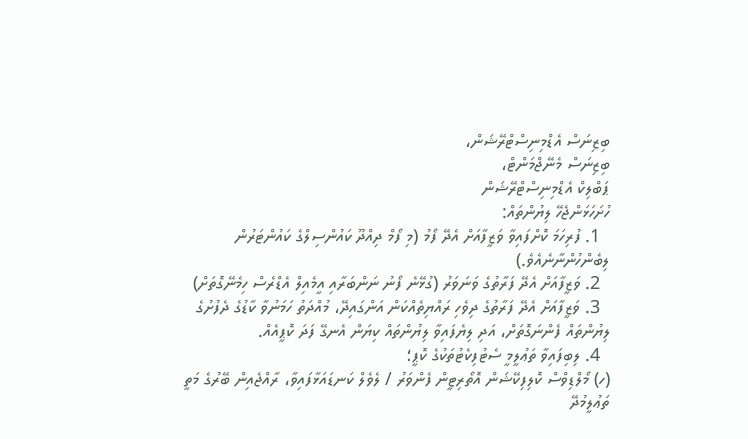ބިޒިނަސް އެޑްމިނިސްޓްރޭޝަން،
ބިޒިނަސް މެނޭޖްމަންޓް،
ޕަބްލިކް އެޑްމިނިސްޓްރޭޝަން
ހުށަހަޅަންޖެހޭ ލިޔުންތައް:
  1. ފުރިހަމަ ކޮށްފައިވާ ވަޒީފާއަށް އެދޭ ފޯމު (މި ފޯމް ދިއްދޫ ކައުންސިލްގެ ކައުންޓަރުން ލިބެންހުންނާނެއެވެ.)
  2. ވަޒީފާއަށް އެދޭ ފަރާތުގެ ވަނަވަރު (ގުޅޭނެ ފޯނު ނަންބަރާއި އީމެއިލް އެޑްރެސް ހިމެނޭގޮތަށް)
  3. ވަޒީފާއަށް އެދޭ ފަރާތުގެ ދިވެހި ރައްޔިތެއްކަން އަންގައިދޭ، މުއްދަތު ހަމަނުވާ ކާޑުގެ ދެފުށުގެ ލިޔުންތައް ފެންނަގޮތަށް، އަދި ލިޔެފައިވާ ލިޔުންތައް ކިޔަން އެނގޭ ފަދަ ކޮޕީއެއް.
  4. ލިބިފައިވާ ތަޢުލީމީ ސެޓުފިކެޓުތަކުގެ ކޮޕީ؛
(ހ) މޯލްޑިވްސް ކޮލިފިކޭޝަން އޮތޯރިޓީން ފެންވަރު / ލެވެލް ކަނޑައަޅާފައިވާ، ރާއްޖެއިން ބޭރުގެ މަތީ ތަޢުލީމުދޭ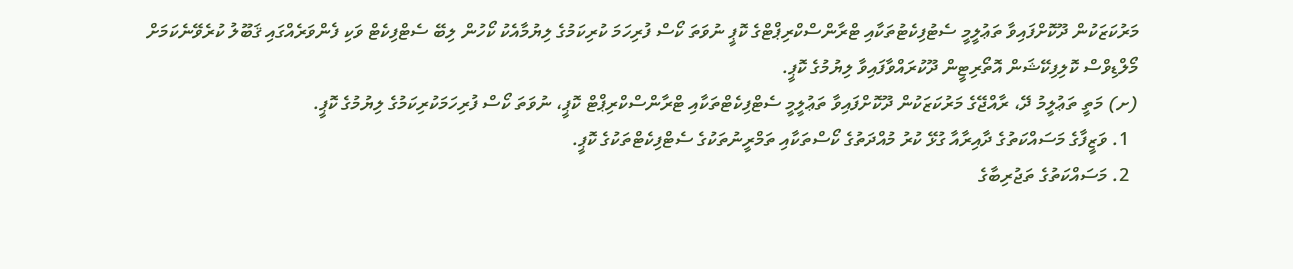މަރުކަޒަކުން ދޫކޮށްފައިވާ ތަޢުލީމީ ސެޓުފިކެޓުތަކާއި ޓްރާންސްކްރިޕްޓްގެ ކޮޕީ ނުވަތަ ކޯސް ފުރިހަމަ ކުރިކަމުގެ ލިޔުމާއެކު ކޯހުން ލިބޭ ސެޓްފިކެޓް ވަކި ފެންވަރެއްގައި ޤަބޫލު ކުރެވޭނެކަމަށް މޯލްޑިވްސް ކޮލިފިކޭޝަން އޮތޯރިޓީން ދޫކުރައްވާފައިވާ ލިޔުމުގެ ކޮޕީ.
(ށ) މަތީ ތަޢުލީމު ދޭ، ރާއްޖޭގެ މަރުކަޒަކުން ދޫކޮށްފައިވާ ތަޢުލީމީ ސެޓްފިކެޓްތަކާއި ޓްރާންސްކްރިޕްޓް ކޮޕީ، ނުވަތަ ކޯސް ފުރިހަމަކުރިކަމުގެ ލިޔުމުގެ ކޮޕީ.
  1. ވަޒީފާގެ މަސައްކަތުގެ ދާއިރާއާ ގުޅޭ ކުރު މުއްދަތުގެ ކޯސްތަކާއި ތަމްރީނުތަކުގެ ސެޓްފިކެޓްތަކުގެ ކޮޕީ.
  2. މަސައްކަތުގެ ތަޖުރިބާގެ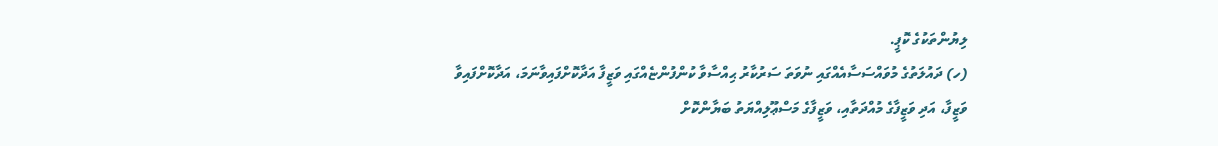ލިޔުންތަކުގެ ކޮޕީ.
(ހ) ދައުލަތުގެ މުވައްސަސާއެއްގައި ނުވަތަ ސަރުކާރު ޙިއްސާވާ ކުންފުންޏެއްގައި ވަޒީފާ އަދާކޮށްފައިވާނަމަ، އަދާކޮށްފައިވާ ވަޒީފާ، އަދި ވަޒީފާގެ މުއްދަތާއި، ވަޒީފާގެ މަސްޢޫލިއްޔަތު ބަޔާންކޮށް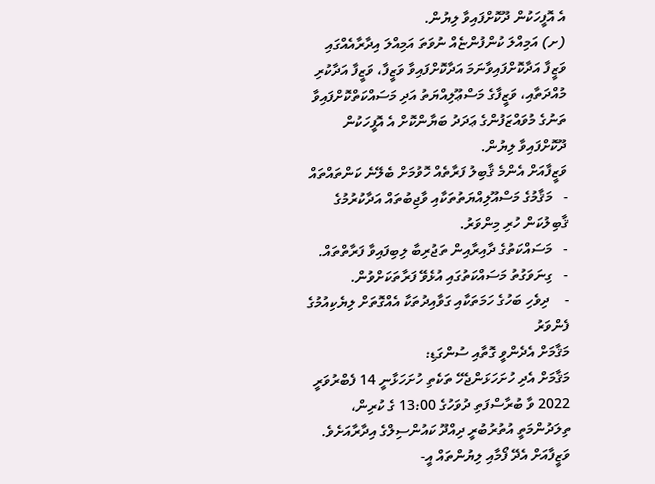އެ އޮފީހަކުން ދޫކޮށްފައިވާ ލިޔުން.
(ށ) އަމިއްލަ ކުންފުންޏެއް ނުވަތަ އަމިއްލަ އިދާރާއެއްގައި ވަޒީފާ އަދާކޮށްފައިވާނަމަ އަދާކޮށްފައިވާ ވަޒީފާ، ވަޒީފާ އަދާކުރި މުއްދަތާއި، ވަޒީފާގެ މަސްޢޫލިއްޔަތު އަދި މަސައްކަތްކޮށްފައިވާ ތަނުގެ މުވައްޒަފުންގެ ޢަދަދު ބަޔާންކޮށް އެ އޮފީހަކުން ދޫކޮށްފައިވާ ލިޔުން.
ވަޒީފާއަށް އެންމެ ޤާބިލު ފަރާތެއް ހޮވުމަށް ބެލޭނެ ކަންތައްތައް
-   މަޤާމުގެ މަސްއޫލިއްޔަތުތަކާއި ވާޖިބުތައް އަދާކުރުމުގެ ޤާބިލުކަން ހުރި މިންވަރު.
-   މަސައްކަތުގެ ދާއިރާއިން ތަޖުރިބާ ލިބިފައިވާ ފަރާތްތައް.
-   ގިނަވަގުތު މަސައްކަތުގައި އުޅެވޭ ފަރާތަކަށްވުން.
-    ދިވެހި ބަހުގެ ހަމަތަކާއި ގަވާއިދުތަކާ އެއްގޮތަށް ލިޔެކިއުމުގެ ފެންވަރު
މަޤާމަށް އެދެންވީ ގޮތާއި ސުންގަޑި:
މަޤާމަށް އެދި ހުށަހަޅަންޖެހޭ ތަކެތި ހުށަހަޅާނީ 14 ފެބްރުވަރީ 2022 ވާ ބުރާސްފަތި ދުވަހުގެ 13:00 ގެ ކުރިން، ތިލަދުންމަތީ އުތުރުބުރީ ދިއްދޫ ކައުންސިލްގެ އިދާރާއަށެވެ. ވަޒީފާއަށް އެދޭ ފޯމާއި ލިޔުންތައް އީ-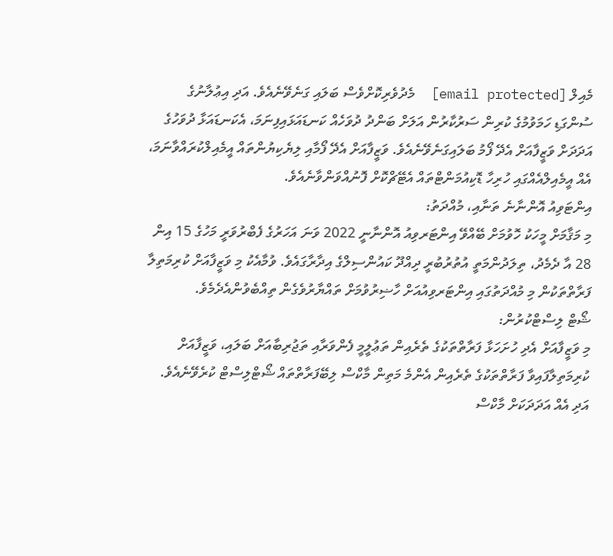މެއިލް [email protected]  މެދުވެރިކޮށްވެސް ބަލައި ގަނެވޭނެއެވެ. އަދި އިޢުލާނުގެ ސުންގަޑި ހަމަވުމުގެ ކުރިން ސަރުކާރުން އަލަށް ބަންދު ދުވަހެއް ކަނޑައަޅައިފިނަމަ، އެކަނޑައަޅާ ދުވަހުގެ އަދަދަށް ވަޒީފާއަށް އެދޭ ފޯމު ބަލައިގަނެވޭނެއެވެ. ވަޒީފާއަށް އެދޭ ފޯމާއި ލިޔެކިޔުންތައް އީމެއިލްކުރައްވާނަމަ، އެއް އީމެއިލްއެއްގައި ހުރިހާ ޑޮކިއުމަންޓްތައް އެޓޭޗްކޮށް ފޮނުއްވަންވާނެއެވެ.
އިންޓަވިއު އޮންނާނެ ތަނާއި، މުއްދަތު:
މި މަޤާމަށް މީހަކު ހޮވުމަށް ބޭއްވޭ އިންޓަރވިއު އޮންނާނީ 2022 ވަނަ އަހަރުގެ ފެބްރުވަރީ މަހުގެ 15 އިން 28 އާ ދެމެދު، ތިލަދުންމަތީ އުތުރުބުރީ ދިއްދޫ ކައުންސިލްގެ އިދާރާގައެވެ. ވުމާއެކު މި ވަޒީފާއަށް ކުރިމަތިލާ ފަރާތްތަކުން މި މުއްދަތުގައި އިންޓަރވިއުއަށް ހާޟިރުވުމަށް ތައްޔާރުވެގެން ތިއްބެވުންއެދެމެވެ.
ޝޯޓް ލިސްޓްކުރުން:
މި ވަޒީފާއަށް އެދި ހުށަހަޅާ ފަރާތްތަކުގެ ތެރެއިން ތަޢުލީމީ ފެންވަރާއި ތަޖުރިބާއަށް ބަލައި، ވަޒީފާއަށް ކުރިމަތިލާފައިވާ ފަރާތްތަކުގެ ތެރެއިން އެންމެ މަތިން މާކްސް ލިބޭފަރާތްތައް ޝޯޓްލިސްޓް ކުރެވޭނެއެވެ. އަދި އެއް އަދަދަކަށް މާކްސް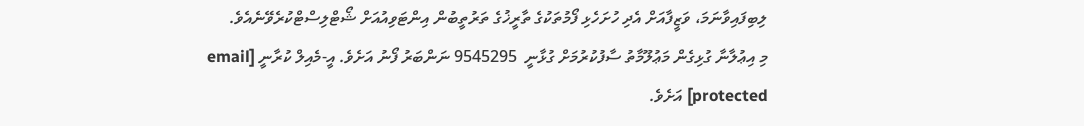ލިބިފައިވާނަމަ، ވަޒީފާއަށް އެދި ހުށަހެޅި ފޯމުތަކުގެ ތާރީޚުގެ ތަރުތީބުން އިންޓަވިއުއަށް ޝޯޓްލިސްޓްކުރެވޭނެއެވެ.
މި އިޢުލާނާ ގުޅިގެން މަޢުލޫމާތު ސާފުކުރުމަށް ގުޅާނީ  9545295 ނަންބަރު ފޯނު އަށެވެ. އީ-މެއިލް ކުރާނީ [email protected] އަށެވެ.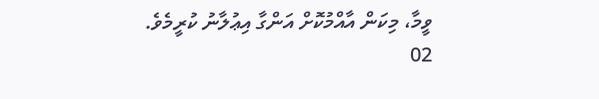ވީމާ، މިކަން އާއްމުކޮށް އަންގާ އިޢުލާނު ކުރީމެވެ.
02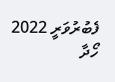ފެބުރުވަރީ 2022
ހޯދާ